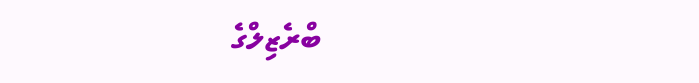ބްރެޒިލްގެ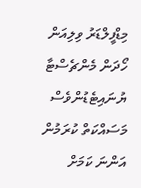މިޑްފީލްޑަރު ވިލިއަން ހޯދަން މެންޗެސްޓާ ޔުނައިޓެޑުންވެސް މަސައްކަތް ކުރަމުން އަންނަ ކަމަށް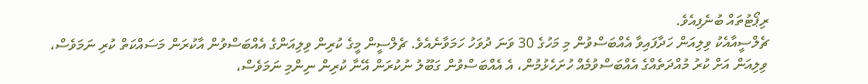ރިޕޯޓުތައް ބުނެފިއެވެ.
ޗެލްސީއާއެކު ވިލިއަން ހަދާފައިވާ އެއްބަސްވުން މި މަހުގެ 30 ވަނަ ދުވަހު ހަމަވާނެއެވެ. ޗެލްސީން މީގެ ކުރިން ވިލިއަންގެ އެއްބަސްވުން އާކުރަން މަސައްކަތް ކުރި ނަމަވެސް، ވިލިއަން އަށް ކުރު މުއްދަތެއްގެ އެއްބަސްވުމެއް ހުށަހެޅުމުން، އެ އެއްބަސްވުން ގަބޫލު ނުކުރަން އޭނާ ކުރިން ނިންމި ނަމަވެސް،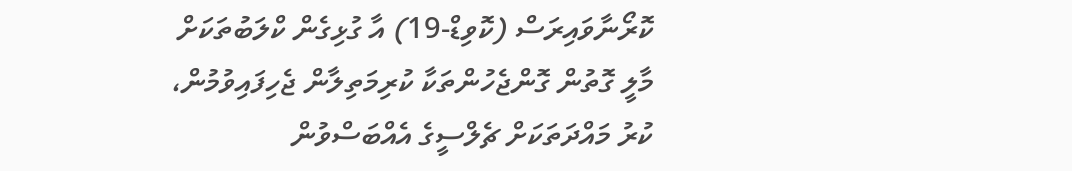ކޮރޯނާވައިރަސް (ކޮވިޑް-19) އާ ގުޅިގެން ކްލަބުތަކަށް މާލީ ގޮތުން ގޮންޖެހުންތަކާ ކުރިމަތިލާން ޖެހިފައިވުމުން، ކުރު މައްދަތަކަށް ޗެލްސީގެ އެއްބަސްވުން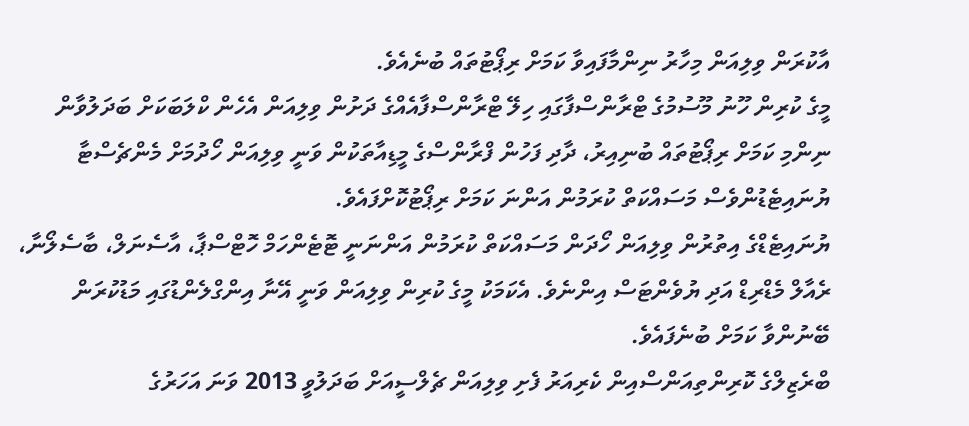އާކުރަން ވިލިއަން މިހާރު ނިންމާފައިވާ ކަމަށް ރިޕޯޓުތައް ބުނެއެވެ.
މީގެ ކުރިން ހޫނު މޫސުމުގެ ޓްރާންސްފާގައި ހިލޭ ޓްރާންސްފާއެއްގެ ދަށުން ވިލިއަން އެހެން ކްލަބަކަށް ބަދަލުވާން ނިންމި ކަމަށް ރިޕޯޓުތައް ބުނިއިރު، ދާދި ފަހުން ފްރާންސްގެ މީޑިއާތަކުން ވަނީ ވިލިއަން ހޯދުމަށް މެންޗެސްޓާ ޔުނައިޓެޑުންވެސް މަސައްކަތް ކުރަމުން އަންނަ ކަމަށް ރިޕޯޓުކޮށްފައެވެ.
ޔުނައިޓެޑްގެ އިތުރުން ވިލިއަން ހޯދަން މަސައްކަތް ކުރަމުން އަންނަނީ ޓޮޓެންހަމް ހޮޓްސްޕާ، އާސެނަލް، ބާސެލޯނާ، ރެއާލް މެޑްރިޑް އަދި ޔުވެންޓަސް އިންނެވެ. އެކަމަކު މީގެ ކުރިން ވިލިއަން ވަނީ އޭނާ އިންގްލެންޑުގައި މަޑުކުރަން ބޭނުންވާ ކަމަށް ބުނެފައެވެ.
ބްރެޒިލްގެ ކޮރިންތިއަންސްއިން ކެރިއަރު ފެށި ވިލިއަން ޗެލްސީއަށް ބަދަލުވީ 2013 ވަނަ އަހަރުގެ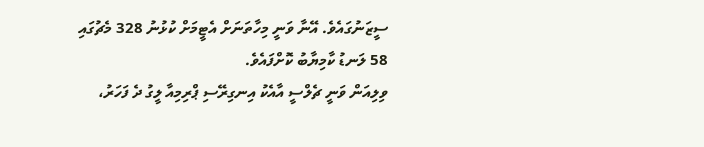ސީޒަނުގައެވެ. އޭނާ ވަނީ މިހާތަނަށް އެޓީމަށް ކުޅުނު 328 މެޗުގައި 58 ލަނޑު ކާމިޔާބު ކޮށްފައެވެ.
ވިލިއަން ވަނީ ޗެލްސީ އާއެކު އިނގިރޭސި ޕްރިމިއާ ލީގު ދެ ފަހަރު،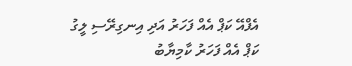އެފްއޭ ކަޕް އެއް ފަހަރު އަދި އިނގިރޭސި ލީގު ކަޕް އެއް ފަހަރު ކާމިޔާބު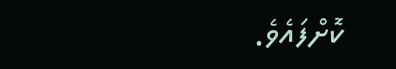ކޮށްފައެވެ.